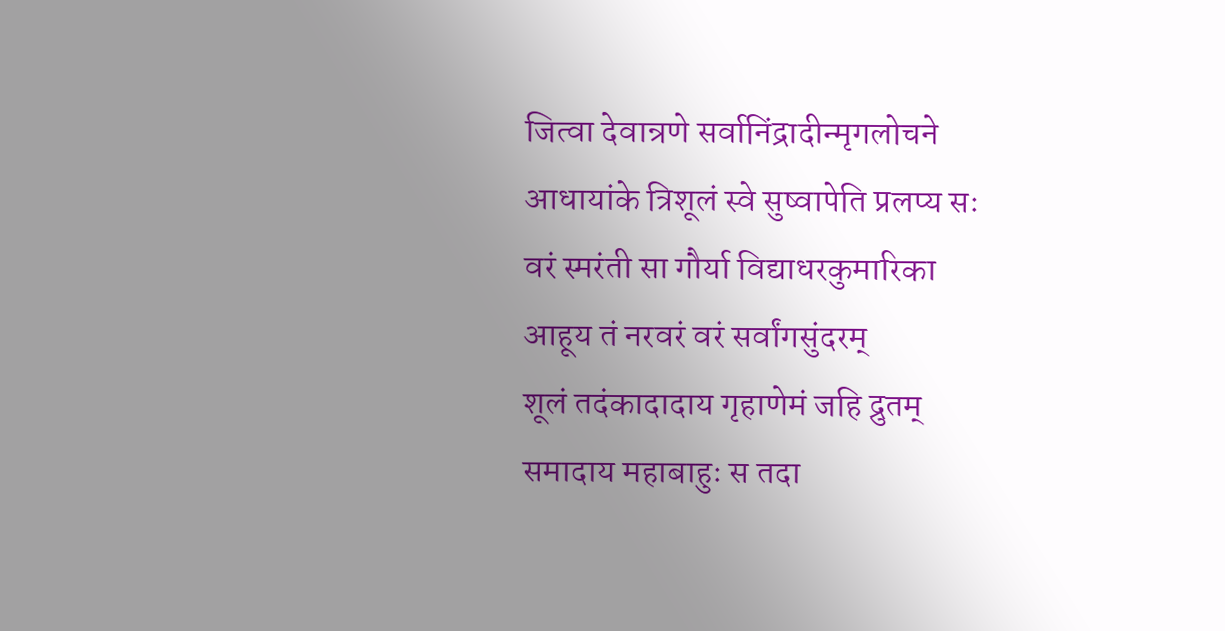जित्वा देवान्रणे सर्वानिंद्रादीन्मृगलोचने
आधायांके त्रिशूलं स्वे सुष्वापेति प्रलप्य सः
वरं स्मरंती सा गौर्या विद्याधरकुमारिका
आहूय तं नरवरं वरं सर्वांगसुंदरम्
शूलं तदंकादादाय गृहाणेमं जहि द्रुतम्
समादाय महाबाहुः स तदा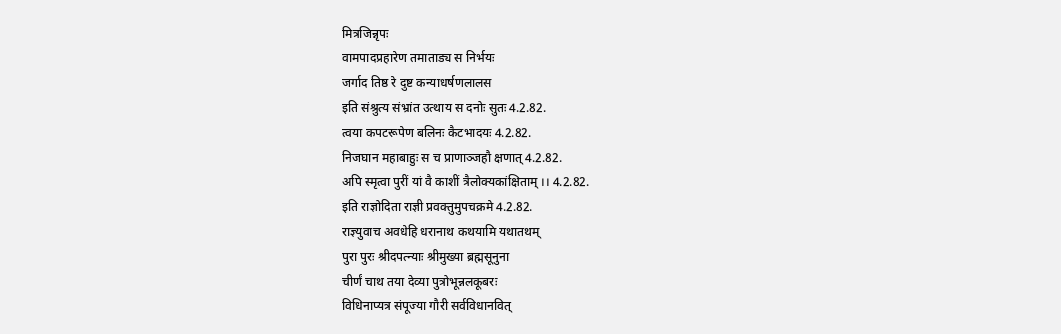मित्रजिन्नृपः
वामपादप्रहारेण तमाताड्य स निर्भयः
जर्गाद तिष्ठ रे दुष्ट कन्याधर्षणलालस
इति संश्रुत्य संभ्रांत उत्थाय स दनोः सुतः 4.2.82.
त्वया कपटरूपेण बलिनः कैटभादयः 4.2.82.
निजघान महाबाहुः स च प्राणाञ्जहौ क्षणात् 4.2.82.
अपि स्मृत्वा पुरीं यां वै काशीं त्रैलोक्यकांक्षिताम् ।। 4.2.82.
इति राज्ञोदिता राज्ञी प्रवक्तुमुपचक्रमे 4.2.82.
राज्ञ्युवाच अवधेहि धरानाथ कथयामि यथातथम्
पुरा पुरः श्रीदपत्न्याः श्रीमुख्या ब्रह्मसूनुना
चीर्णं चाथ तया देव्या पुत्रोभून्नलकूबरः
विधिनाप्यत्र संपूज्या गौरी सर्वविधानवित्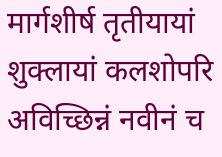मार्गशीर्ष तृतीयायां शुक्लायां कलशोपरि
अविच्छिन्नं नवीनं च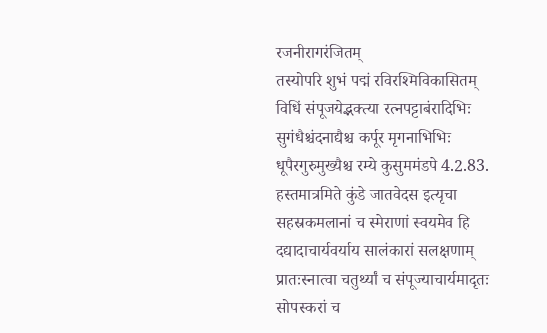रजनीरागरंजितम्
तस्योपरि शुभं पद्मं रविरश्मिविकासितम्
विधिं संपूजयेद्भक्त्या रत्नपट्टाबंरादिभिः
सुगंधैश्चंदनाद्यैश्च कर्पूर मृगनाभिभिः
धूपैरगुरुमुख्यैश्च रम्ये कुसुममंडपे 4.2.83.
हस्तमात्रमिते कुंडे जातवेदस इत्यृचा
सहस्रकमलानां च स्मेराणां स्वयमेव हि
दद्यादाचार्यवर्याय सालंकारां सलक्षणाम्
प्रातःस्नात्वा चतुर्थ्यां च संपूज्याचार्यमादृतः
सोपस्करां च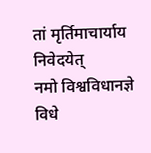तां मृर्तिमाचार्याय निवेदयेत्
नमो विश्वविधानज्ञे विधे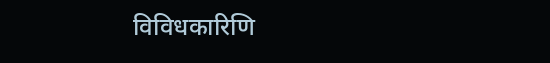विविधकारिणि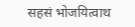सहसं भोजयित्वाथ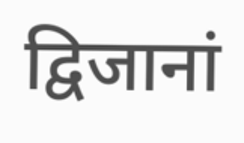द्विजानां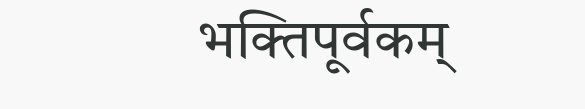भक्तिपूर्वकम्